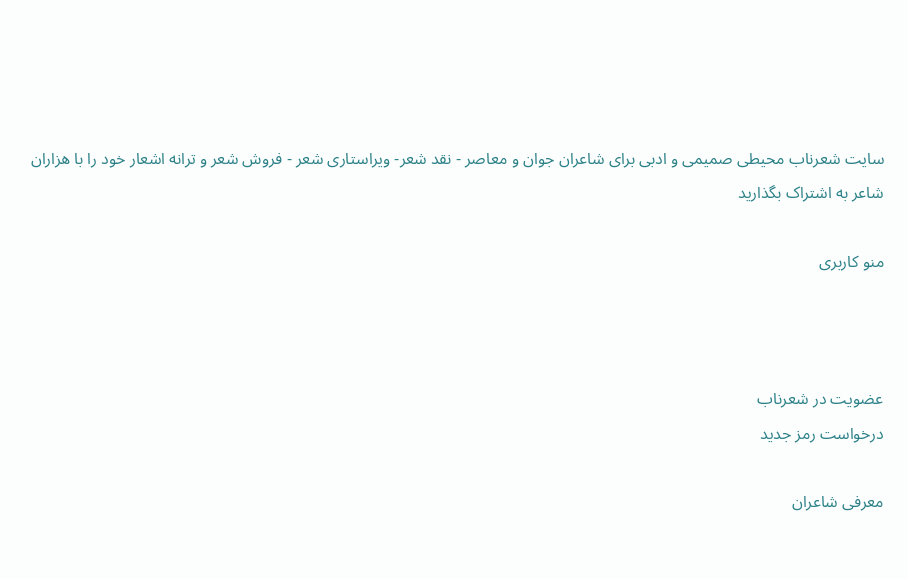سایت شعرناب محیطی صمیمی و ادبی برای شاعران جوان و معاصر - نقد شعر- ویراستاری شعر - فروش شعر و ترانه اشعار خود را با هزاران شاعر به اشتراک بگذارید

منو کاربری



عضویت در شعرناب
درخواست رمز جدید

معرفی شاعران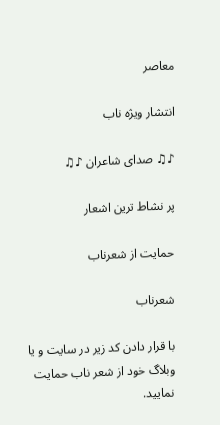معاصر

انتشار ویژه ناب

♪♫ صدای شاعران ♪♫

پر نشاط ترین اشعار

حمایت از شعرناب

شعرناب

با قرار دادن کد زير در سايت و يا وبلاگ خود از شعر ناب حمايت نمایید.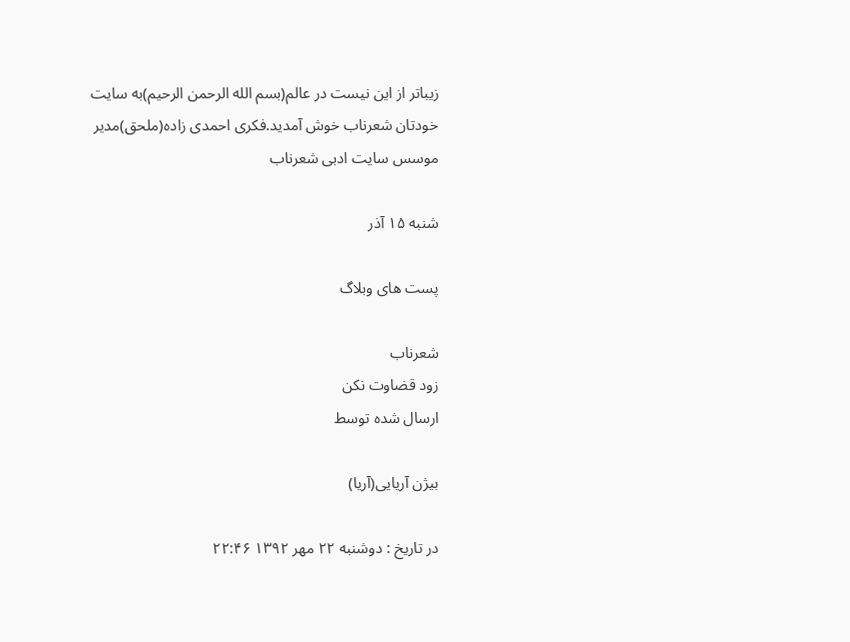زیباتر از این نیست در عالم(بسم الله الرحمن الرحیم)به سایت خودتان شعرناب خوش آمدید.فکری احمدی زاده(ملحق)مدیر موسس سایت ادبی شعرناب

شنبه ۱۵ آذر

پست های وبلاگ

شعرناب
زود قضاوت نکن
ارسال شده توسط

بیژن آریایی(آریا)

در تاریخ : دوشنبه ۲۲ مهر ۱۳۹۲ ۲۲:۴۶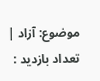موضوع: آزاد | تعداد بازدید :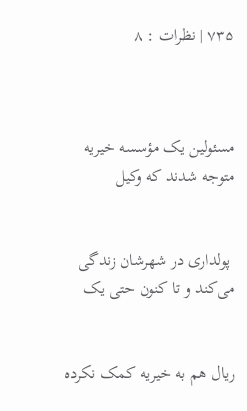۷۳۵ | نظرات : ۸



مسئولین یک مؤسسه خیریه متوجه شدند که وکیل


 پولداری در شهرشان زندگی می‌کند و تا کنون حتی یک


ریال هم به خیریه کمک نکرده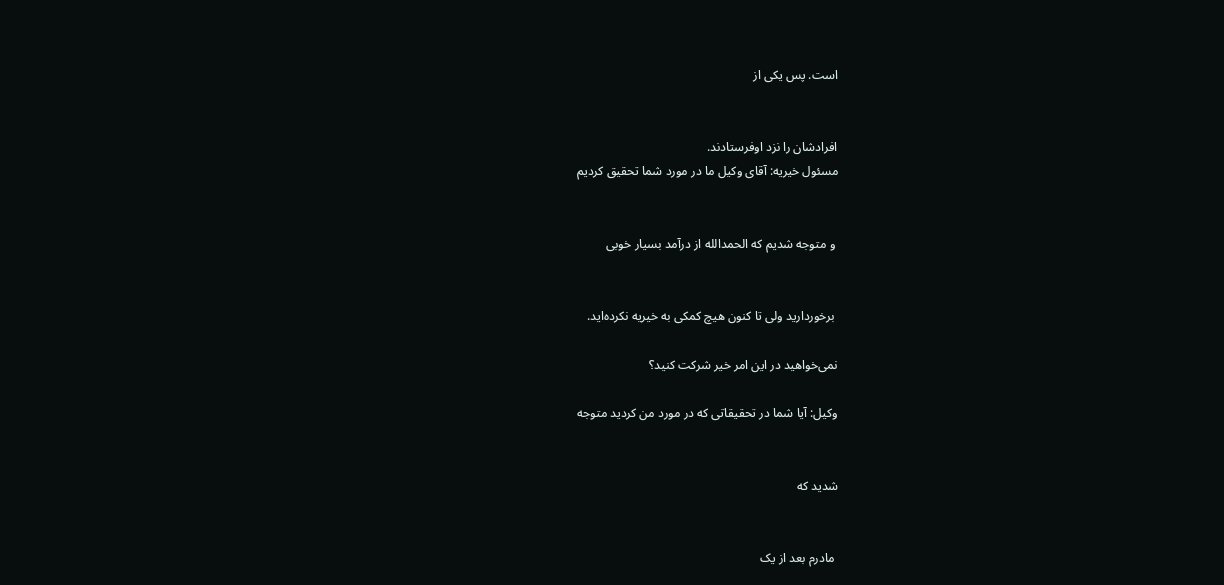است. پس یکی از


افرادشان را نزد اوفرستادند.
مسئول خیریه: آقای وکیل ما در مورد شما تحقیق کردیم


 و متوجه شدیم که الحمدالله از درآمد بسیار خوبی


 برخوردارید ولی تا کنون هیچ کمکی به خیریه نکرده‌اید.

نمی‌خواهید در این امر خیر شرکت کنید؟

وکیل: آیا شما در تحقیقاتی که در مورد من کردید متوجه


شدید که


 مادرم بعد از یک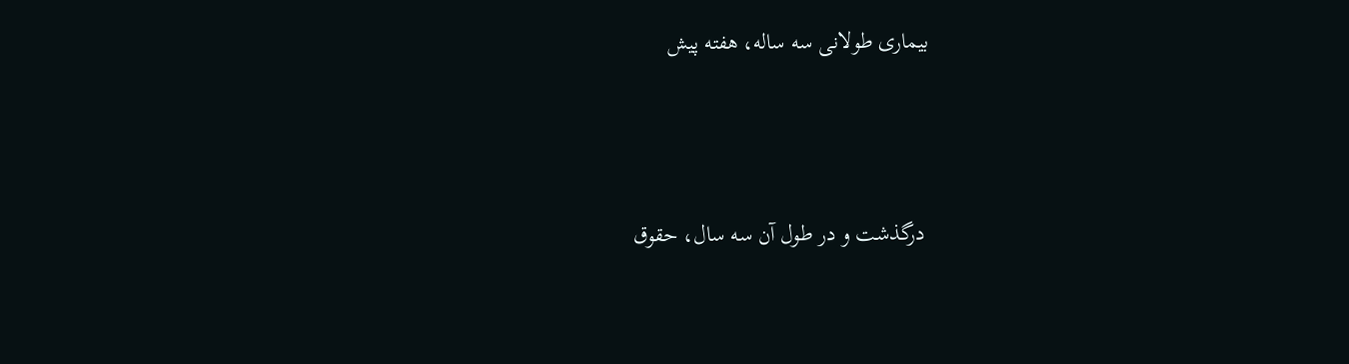بیماری طولانی سه ساله، هفته پیش




 درگذشت و در طول آن سه سال، حقوق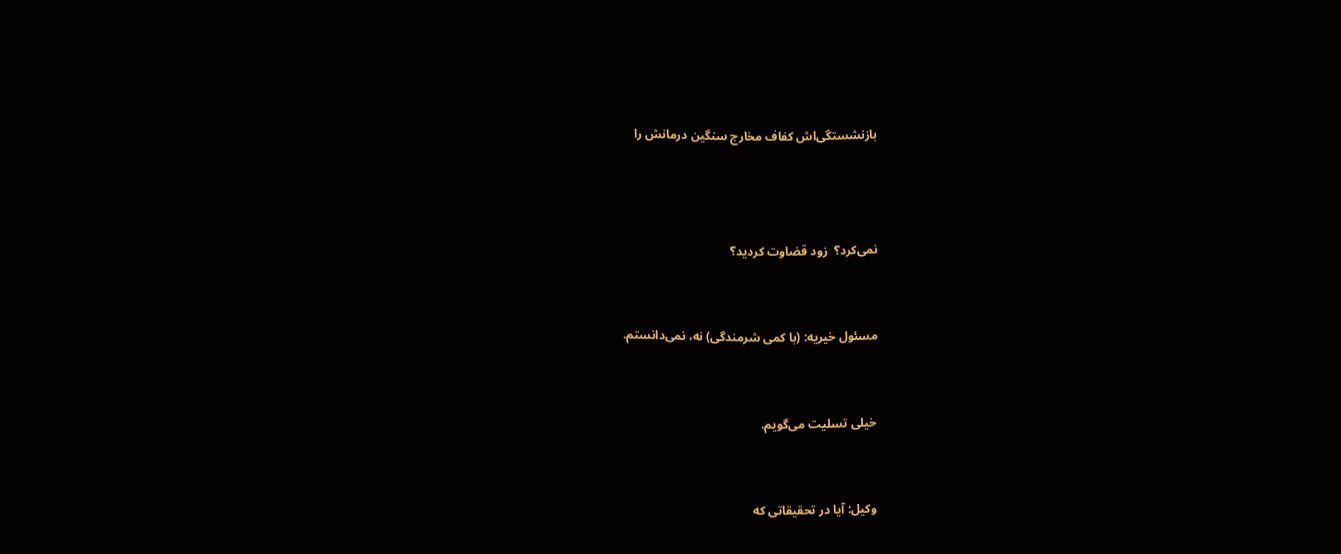بازنشستگی‌اش کفاف مخارج سنگین درمانش را



نمی‌کرد؟  زود قضاوت کردید؟


مسئول خیریه: (با کمی شرمندگی) نه، نمی‌دانستم.


خیلی تسلیت می‌گویم.


وکیل: آیا در تحقیقاتی که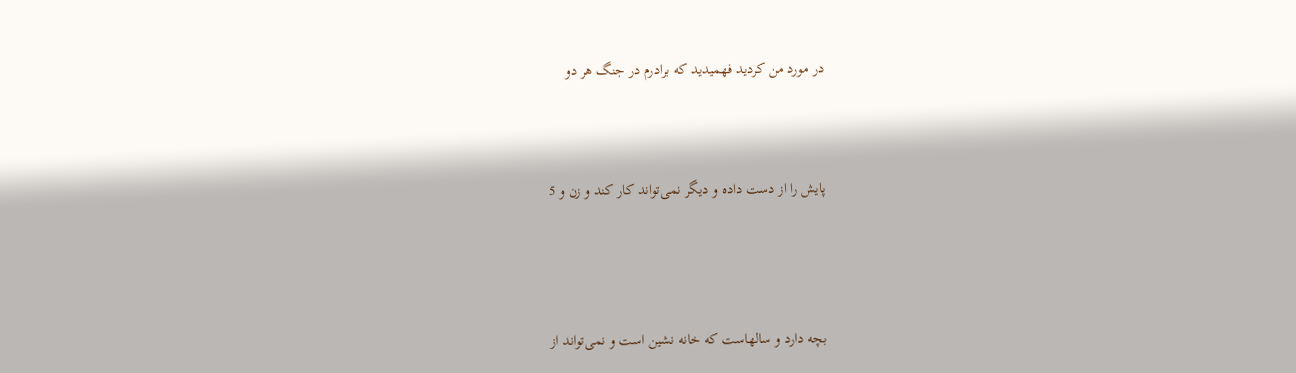در مورد من کردید فهمیدید که برادرم در جنگ هر دو



پایش را از دست داده و دیگر نمی‌تواند کار کند و زن و 5




بچه دارد و سالهاست که خانه نشین است و نمی‌تواند از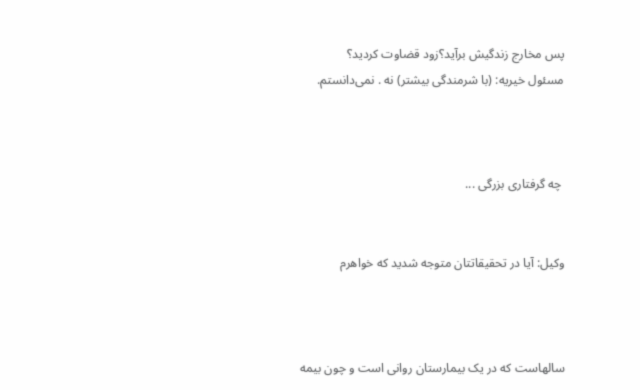پس مخارج زندگیش برآید؟زود قضاوت کردید؟
مسئول خیریه: (با شرمندگی بیشتر) نه . نمی‌دانستم.



 چه گرفتاری بزرگی ...


وکیل: آیا در تحقیقاتتان متوجه شدید که خواهرم



سالهاست که در یک بیمارستان روانی است و چون بیمه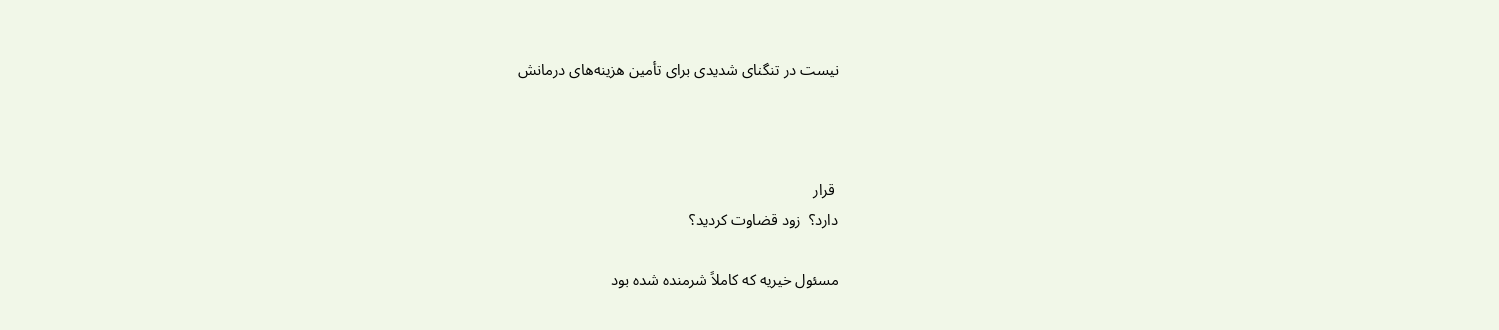نیست در تنگنای شدیدی برای تأمین هزینه‌های درمانش



 قرار
دارد؟  زود قضاوت کردید؟

مسئول خیریه که کاملاً شرمنده شده بود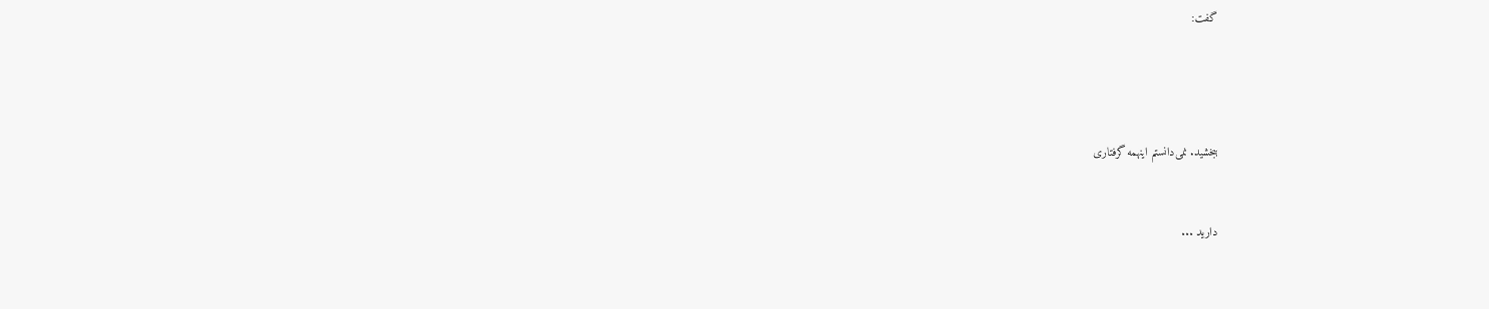گفت:




ببخشید. نمی‌دانستم اینهمه گرفتاری


دارید ...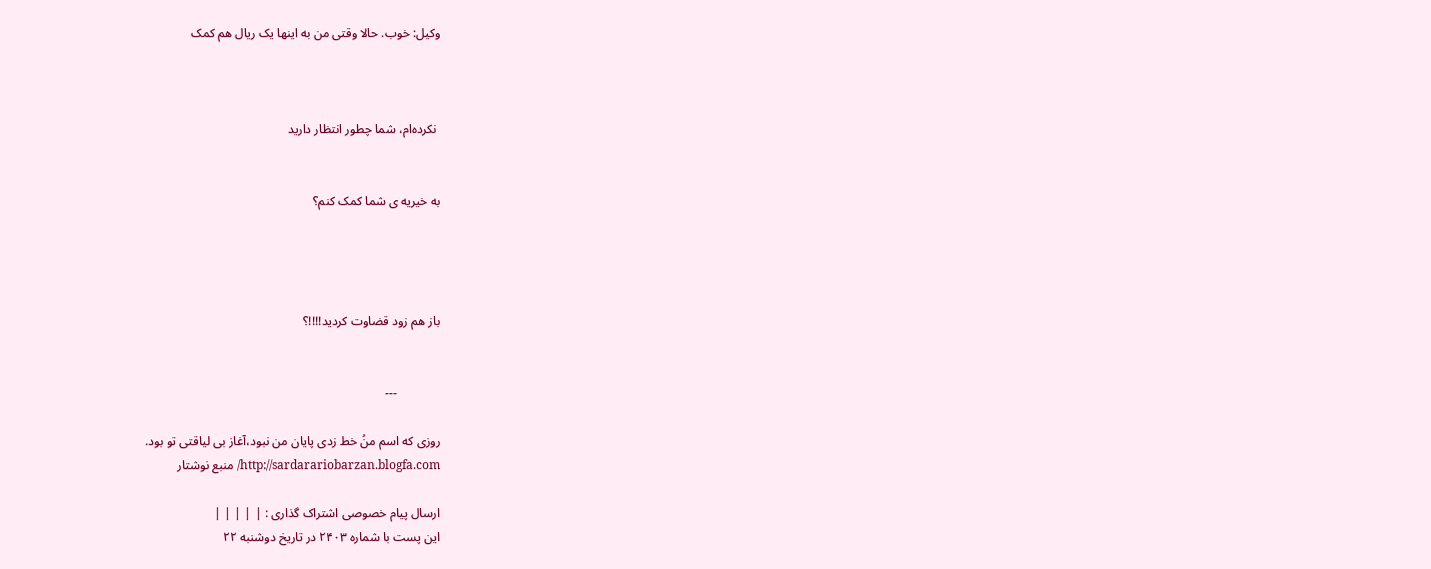وکیل: خوب. حالا وقتی من به اینها یک ریال هم کمک



 نکرده‌ام، شما چطور انتظار دارید


به خیریه ی شما کمک کنم؟




باز هم زود قضاوت کردید!!!!؟


              ---

روزی که اسم منُ خط زدی پایان من نبود،آغاز بی لیاقتی تو بود.
http://sardarariobarzan.blogfa.com/ منبع نوشتار

ارسال پیام خصوصی اشتراک گذاری : | | | | |
این پست با شماره ۲۴۰۳ در تاریخ دوشنبه ۲۲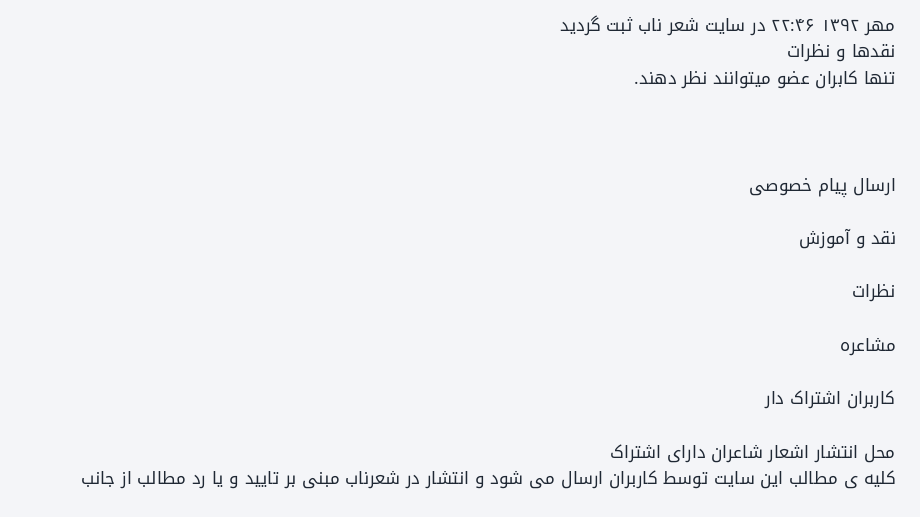مهر ۱۳۹۲ ۲۲:۴۶ در سایت شعر ناب ثبت گردید
نقدها و نظرات
تنها کابران عضو میتوانند نظر دهند.



ارسال پیام خصوصی

نقد و آموزش

نظرات

مشاعره

کاربران اشتراک دار

محل انتشار اشعار شاعران دارای اشتراک
کلیه ی مطالب این سایت توسط کاربران ارسال می شود و انتشار در شعرناب مبنی بر تایید و یا رد مطالب از جانب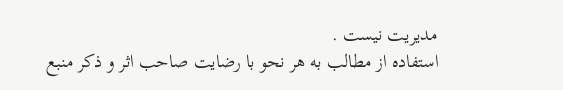مدیریت نیست .
استفاده از مطالب به هر نحو با رضایت صاحب اثر و ذکر منبع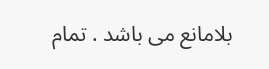بلامانع می باشد . تمام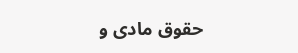حقوق مادی و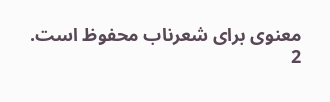معنوی برای شعرناب محفوظ است.
2